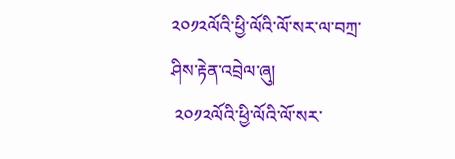༢༠༡༢ལོའི་ཕྱི་ལོའི་ལོ་སར་ལ་བཀྲ་ཤིས་རྟེན་འབྲེལ་ཞུ།
 ༢༠༡༢ལོའི་ཕྱི་ལོའི་ལོ་སར་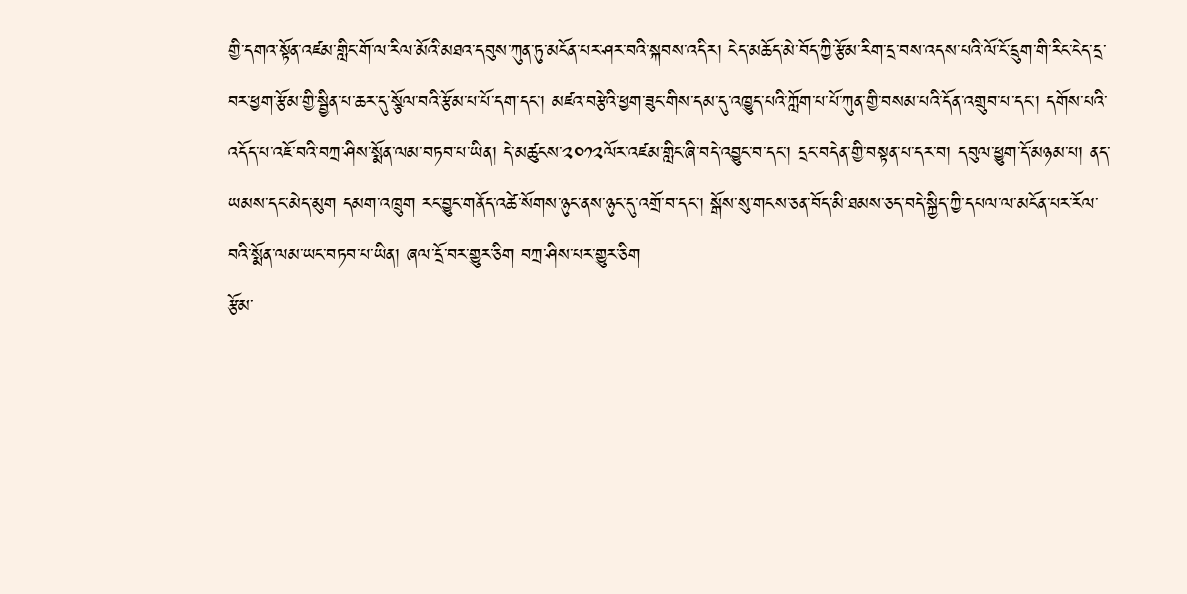གྱི་དགའ་སྟོན་འཛམ་གླིང་གོ་ལ་རིལ་མོའི་མཐའ་དབུས་ཀུན་ཏུ་མངོན་པར་ཤར་བའི་སྐབས་འདིར། ངེད་མཆོད་མེ་བོད་ཀྱི་རྩོམ་རིག་དྲ་བས་འདས་པའི་ལོ་ངོ་དྲུག་གི་རིང་ངེད་དྲ་བར་ཕྱག་རྩོམ་གྱི་སྦྱིན་པ་ཆར་དུ་སྩོལ་བའི་རྩོམ་པ་པོ་དག་དང་། མཛའ་བརྩེའི་ཕྱག་ཟུང་གིས་དམ་དུ་འཁྱུད་པའི་ཀློག་པ་པོ་ཀུན་གྱི་བསམ་པའི་དོན་འགྲུབ་པ་དང་། དགོས་པའི་འདོད་པ་འཇོ་བའི་བཀྲ་ཤིས་སྨོན་ལམ་བཏབ་པ་ཡིན། དེ་མཚུངས་༢༠༡༢ལོར་འཛམ་གླིང་ཞི་བདེ་འབྱུང་བ་དང་། དྲང་བདེན་གྱི་བསྟན་པ་དར་བ། དབུལ་ཕྱུག་དོ་མཉམ་པ། ནད་ཡམས་དང་མེད་མུག དམག་འཁྲུག རང་བྱུང་གནོད་འཚེ་སོགས་ཉུང་ནས་ཉུང་དུ་འགྲོ་བ་དང་། སྒོས་སུ་གངས་ཅན་བོད་མི་ཐམས་ཅད་བདེ་སྐྱིད་ཀྱི་དཔལ་ལ་མངོན་པར་རོལ་བའི་སྨོན་ལམ་ཡང་བཏབ་པ་ཡིན། ཞལ་དྲོ་བར་གྱུར་ཅིག བཀྲ་ཤིས་པར་གྱུར་ཅིག
རྩོམ་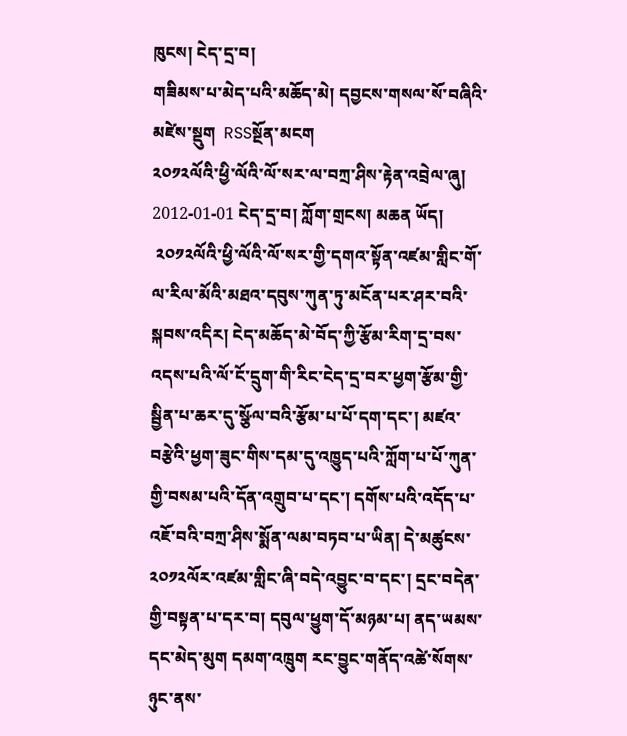ཁུངས། ངེད་དྲ་བ།
གཟིམས་པ་མེད་པའི་མཆོད་མེ། དབྱངས་གསལ་སོ་བཞིའི་མཛེས་སྡུག  RSSསྔོན་མངག
༢༠༡༢ལོའི་ཕྱི་ལོའི་ལོ་སར་ལ་བཀྲ་ཤིས་རྟེན་འབྲེལ་ཞུ།
2012-01-01 ངེད་དྲ་བ། ཀློག་གྲངས། མཆན ཡོད།
 ༢༠༡༢ལོའི་ཕྱི་ལོའི་ལོ་སར་གྱི་དགའ་སྟོན་འཛམ་གླིང་གོ་ལ་རིལ་མོའི་མཐའ་དབུས་ཀུན་ཏུ་མངོན་པར་ཤར་བའི་སྐབས་འདིར། ངེད་མཆོད་མེ་བོད་ཀྱི་རྩོམ་རིག་དྲ་བས་འདས་པའི་ལོ་ངོ་དྲུག་གི་རིང་ངེད་དྲ་བར་ཕྱག་རྩོམ་གྱི་སྦྱིན་པ་ཆར་དུ་སྩོལ་བའི་རྩོམ་པ་པོ་དག་དང་། མཛའ་བརྩེའི་ཕྱག་ཟུང་གིས་དམ་དུ་འཁྱུད་པའི་ཀློག་པ་པོ་ཀུན་གྱི་བསམ་པའི་དོན་འགྲུབ་པ་དང་། དགོས་པའི་འདོད་པ་འཇོ་བའི་བཀྲ་ཤིས་སྨོན་ལམ་བཏབ་པ་ཡིན། དེ་མཚུངས་༢༠༡༢ལོར་འཛམ་གླིང་ཞི་བདེ་འབྱུང་བ་དང་། དྲང་བདེན་གྱི་བསྟན་པ་དར་བ། དབུལ་ཕྱུག་དོ་མཉམ་པ། ནད་ཡམས་དང་མེད་མུག དམག་འཁྲུག རང་བྱུང་གནོད་འཚེ་སོགས་ཉུང་ནས་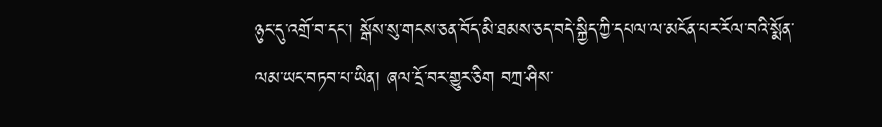ཉུང་དུ་འགྲོ་བ་དང་། སྒོས་སུ་གངས་ཅན་བོད་མི་ཐམས་ཅད་བདེ་སྐྱིད་ཀྱི་དཔལ་ལ་མངོན་པར་རོལ་བའི་སྨོན་ལམ་ཡང་བཏབ་པ་ཡིན། ཞལ་དྲོ་བར་གྱུར་ཅིག བཀྲ་ཤིས་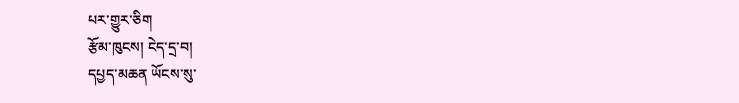པར་གྱུར་ཅིག
རྩོམ་ཁུངས། ངེད་དྲ་བ།
དཔྱད་མཆན ཡོངས་སུ་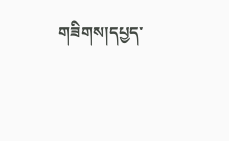གཟིགས།དཔྱད་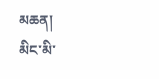མཆན།
མིང་མི་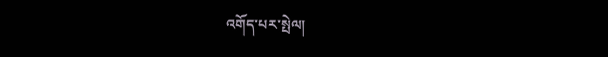འགོད་པར་སྤེལ།